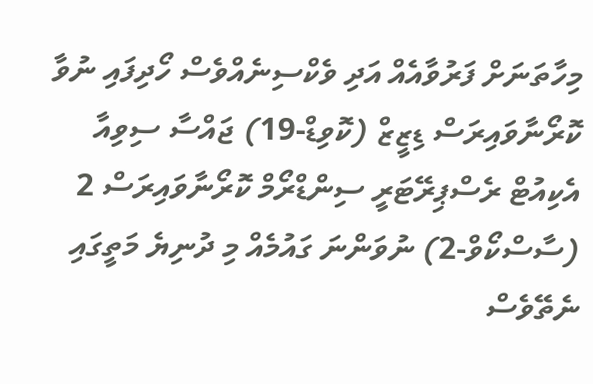މިހާތަނަށް ފަރުވާއެއް އަދި ވެކްސިނެއްވެސް ހޯދިފައި ނުވާ ކޮރޯނާވައިރަސް ޑިޒީޒް (ކޮވިޑް-19) ޖައްސާ ސިވިއާ އެކިއުޓް ރެސްޕިރޭޓަރީ ސިންޑްރޯމް ކޮރޯނާވައިރަސް 2 (ސާސްކޯވް-2) ނުވަންނަ ގައުމެއް މި ދުނިޔެ މަތީގައި ނެތޭވެސް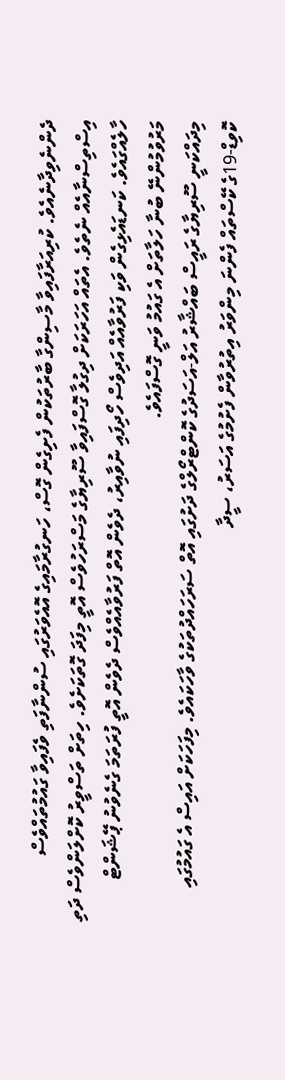ދެންނެވިދާނެއެވެ. ކުރިއަރާފައިވާ މާސިންގާ ބާރުތަކުން ފެށިގެން ގޮސް، ހަނގުރާމައިގެ އޮއެވަރުގައި ސުންނާފަތި ވެފައިވާ ގައުމުތައްވެސް އިސްތިސްނާއެއް ނެތެވެ. އެތައް އަހަރަކަށް ދިގުލާ ގޮސްފައިވާ ސޫރިޔާގެ މަސްރަހުވެސް އޮތީ މިފަދަ ގޮތަކަށެވެ. ހިތަށް ތަސްވީރު ކޮށްލަންވެސް ދަތި ހާލެއްގައެވެ. ކަނޑައެޅިގެން ވަކި ފަރުވާއެއް އަދިވެސް ހޯދިފައި ނުވާއިރު، ދެވެން އޮތް ފަރުވާއެއްވެސް ދެވެން އޮތީ ފުރަތަމަ ގެނެވުނު ޕޭޝަންޓް މަރުވުމުންނޭ ބުނާ ހަލާތަށް އެ ގައުމު ވަނީ ގޮސްފައެވެ.
މިދައްކަނީ ސޫރިޔާގެ ރައީސް ބައްޝާރު އަލް-އަސަދުގެ ކޮންޓްރޯލްގެ ދަށުގައި އޮތް ސަރަހައްދުތަކުގެ ވާހަކައެވެ. މިފަހަކަށް އައިސް އެ ގައުމުގައި ކޮވިޑް-19ގެ ކޭސްތައް ފެންނަ މިންވަރު އިތުރުވާން ފެށުމުގެ އަސަރު، ސީދާ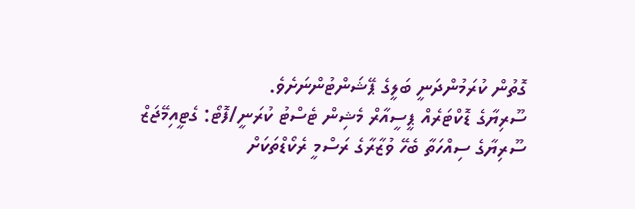ގޮތުން ކުރަމުންދަނީ ބަލީގެ ޕޭޝަންޓުންނަށެވެ.
ސޫރިޔާގެ ޑޮކްޓަރެއް ޕީސީއާރް މެޝިން ޓެސްޓު ކުރަނީ/ފޮޓޯ: ގެޓީއިމޭޖަޒް
ސޫރިޔާގެ ސިއްހަތާ ބެހޭ ވުޒާރާގެ ރަސްމީ ރެކޯޑްތަކަށް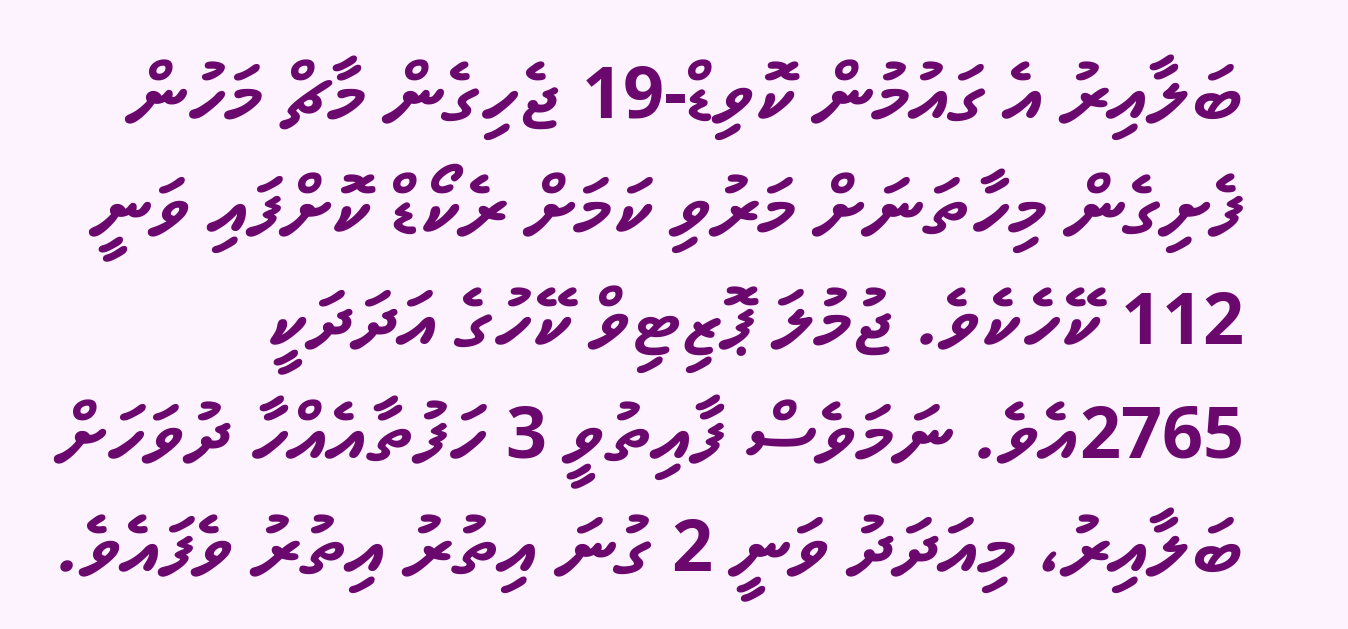ބަލާއިރު އެ ގައުމުން ކޮވިޑް-19 ޖެހިގެން މާޗް މަހުން ފެށިގެން މިހާތަނަށް މަރުވި ކަމަށް ރެކޯޑް ކޮށްފައި ވަނީ 112 ކޭހެކެވެ. ޖުމުލަ ޕޮޒިޓިވް ކޭހުގެ އަދަދަކީ 2765އެވެ. ނަމަވެސް ފާއިތުވީ 3 ހަފުތާއެއްހާ ދުވަހަށް ބަލާއިރު، މިއަދަދު ވަނީ 2 ގުނަ އިތުރު އިތުރު ވެފައެވެ.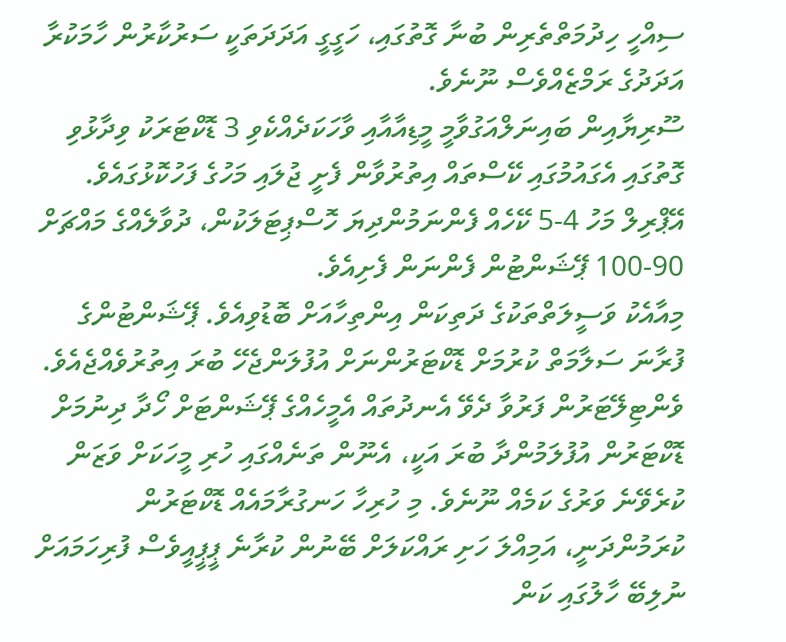ސިއްހީ ހިދުމަތްތެރިން ބުނާ ގޮތުގައި، ހަގީގީ އަދަދަތަކީ ސަރުކާރުން ހާމަކުރާ އަދަދުގެ ރަމްޒެއްވެސް ނޫނެވެ.
ސޫރިޔާއިން ބައިނަލްއަގުވާމީ މީޑިއާއާއި ވާހަކަދެއްކެވި 3 ޑޮކްޓަރަކު ވިދާޅުވި ގޮތުގައި އެގައުމުގައި ކޭސްތައް އިތުރުވާން ފެށީ ޖުލައި މަހުގެ ފަހުކޮޅުގައެވެ. އޭޕްރިލް މަހު 4-5 ކޭހެއް ފެންނަމުންދިޔަ ހޮސްޕިޓަލަކުން، ދުވާލެއްގެ މައްޗަށް 90-100 ޕޭޝަންޓުން ފެންނަން ފެށިއެވެ.
މިއާއެކު ވަސީލަތްތަކުގެ ދަތިކަން އިންތިހާއަށް ބޮޑުވިއެވެ. ޕޭޝަންޓުންގެ ފުރާނަ ސަލާމަތް ކުރުމަށް ޑޮކްޓަރުންނަށް އުފުލަންޖެހޭ ބުރަ އިތުރުވެއްޖެއެވެ. ވެންޓިލޭޓަރުން ފަރުވާ ދެވޭ އެނދުތައް އެމީހެއްގެ ޕޭޝަންޓަށް ހޯދާ ދިނުމަށް ޑޮކްޓަރުން އުފުލަމުންދާ ބުރަ އަކީ، އެނޫން ތަނެއްގައި ހުރި މީހަކަށް ވަޒަން ކުރެވޭނެ ވަރުގެ ކަމެއް ނޫނެވެ. މި ހުރިހާ ހަނގުރާމައެއް ޑޮކްޓަރުން ކުރަމުންދަނީ، އަމިއްލަ ހަށި ރައްކަލަށް ބޭނުން ކުރާނެ ޕީޕީއީވެސް ފުރިހަމައަށް ނުލިބޭ ހާލުގައި ކަން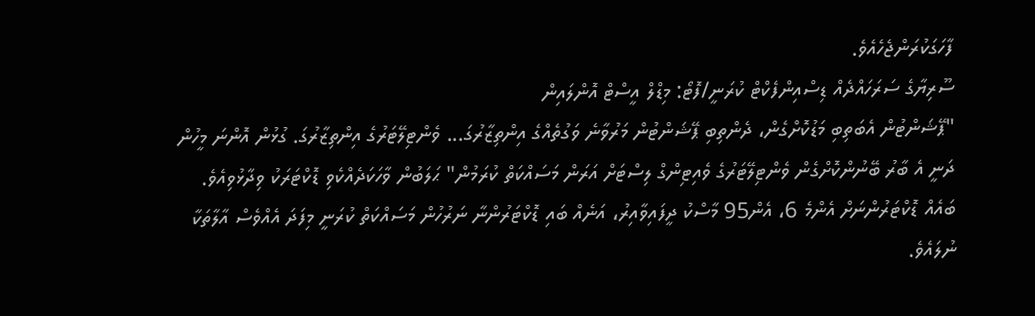ފާހަގަކުރަންޖެހެއެވެ.
ސޫރިޔާގެ ސަރަހައްދެއް ޑިސްއިންފެކްޓް ކުރަނީ/ފޮޓޯ: މިޑްލް އީސްޓް އޮންލައިން
"ޕޭޝަންޓުން އެބަތިބި މަޑުކޮށްގެން، ދެންތިބި ޕޭޝަންޓުން މަރުވާނެ ވަގުތެއްގެ އިންތިޒާރުގަ... ވެންޓިލޭޓަރުގެ އިންތިޒާރުގަ. ގުޅުން އޮންނަ މީހުން ދަނީ އެ ބާރު ބޭނުންކޮށްގެން ވެންޓިލޭޓަރުގެ ވެއިޓިންގް ލިސްޓަށް އަރަން މަސައްކަތް ކުރަމުން" ޙަލަބުން ވާހަކަދެއްކެވި ޑޮކްޓަރަކު ވިދާޅުވިއެވެ.
ބައެއް ޑޮކްޓަރުންނަށް އެންމެ 6، އެން95 މާސްކު ދީފައިވާއިރު، އަނެއް ބައި ޑޮކްޓަރުންނާ ނަރުހުން މަސައްކަތް ކުރަނީ މިފަދަ އެއްވެސް އާލާތަކާ ނުލައެވެ.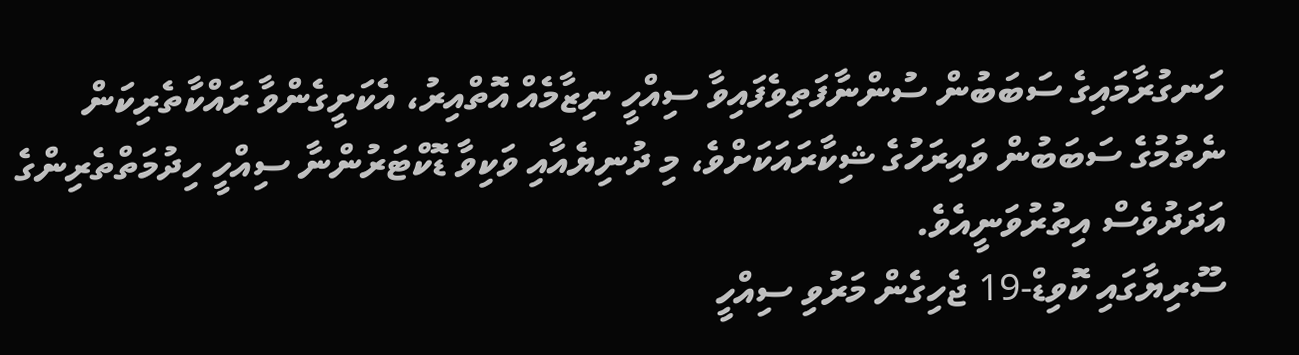ހަނގުރާމައިގެ ސަބަބުން ސުންނާފަތިވެފައިވާ ސިއްހީ ނިޒާމެއް އޮތްއިރު، އެކަށީގެންވާ ރައްކާތެރިކަން ނެތުމުގެ ސަބަބުން ވައިރަހުގެ ޝިކާރައަކަށްވެ، މި ދުނިޔެއާއި ވަކިވާ ޑޮކްޓަރުންނާ ސިއްހީ ހިދުމަތްތެރިންގެ އަދަދުވެސް އިތުރުވަނީއެވެ.
ސޫރިޔާގައި ކޮވިޑް-19 ޖެހިގެން މަރުވި ސިއްހީ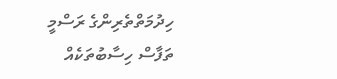ހިދުމަތްތެރިންގެ ރަސްމީ ތަފާސް ހިސާބުތަކެއް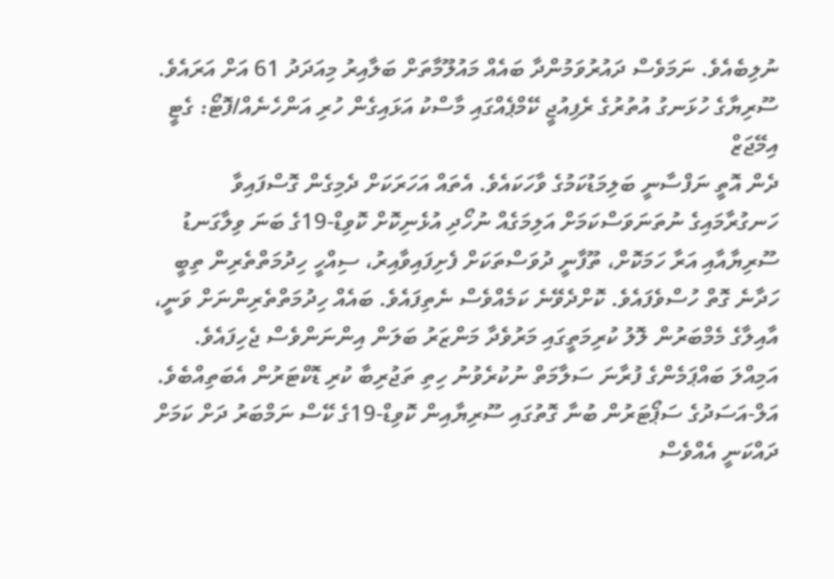ނުލިބެއެވެ. ނަމަވެސް ދައުރުވަމުންދާ ބައެއް މައުލޫމާތަށް ބަލާއިރު މިއަދަދު 61 އަށް އަރައެވެ.
ސޫރިޔާގެ ހުޅަނގު އުތުރުގެ ރެފިއުޖީ ކޭމްޕެއްގައި މާސްކު އަޅައިގެން ހުރި އަންހެނެއް/ފޮޓޯ: ގެޓީ އިމޭޖަޒް
ދެން އޮތީ ނަފްސާނީ ބަލިމަޑުކަމުގެ ވާހަކައެވެ. އެތައް އަހަރަކަށް ދެމިގެން ގޮސްފައިވާ ހަނގުރާމައިގެ ނުތަނަވަސްކަމަށް އަލިމަގެއް ނުހޯދި އުޅެނިކޮށް ކޮވިޑް-19ގެ ބަނަ ވިލާގަނޑު ސޫރިޔާއާއި އަރާ ހަމަކޮށް، ތޫފާނީ ދުވަސްތަކަށް ފެށިފައިވާއިރު، ސިއްހީ ހިދުމަތްތެރިން ތިބީ ހަދާނެ ގޮތް ހުސްވެފައެވެ. ކޮށްދެވޭނެ ކަމެއްވެސް ނެތިފައެވެ. ބައެއް ހިދުމަތްތެރިންނަށް ވަނީ، އާއިލާގެ މެމްބަރުން ލޮލު ކުރިމަތީގައި މަރުވެދާ މަންޒަރު ބަލަން އިންނަންވެސް ޖެހިފައެވެ. އަމިއްލަ ބައްޕަމެންގެ ފުރާނަ ސަލާމަތް ނުކުރެވުނު ހިތި ތަޖުރިބާ ކުރި ޑޮކްޓަރުން އެބަތިއްބެވެ.
އަލް-އަސަދުގެ ސަޕޯޓަރުން ބުނާ ގޮތުގައި ސޫރިޔާއިން ކޮވިޑް-19ގެ ކޭސް ނަމްބަރު ދަށް ކަމަށް ދައްކަނީ އެއްވެސް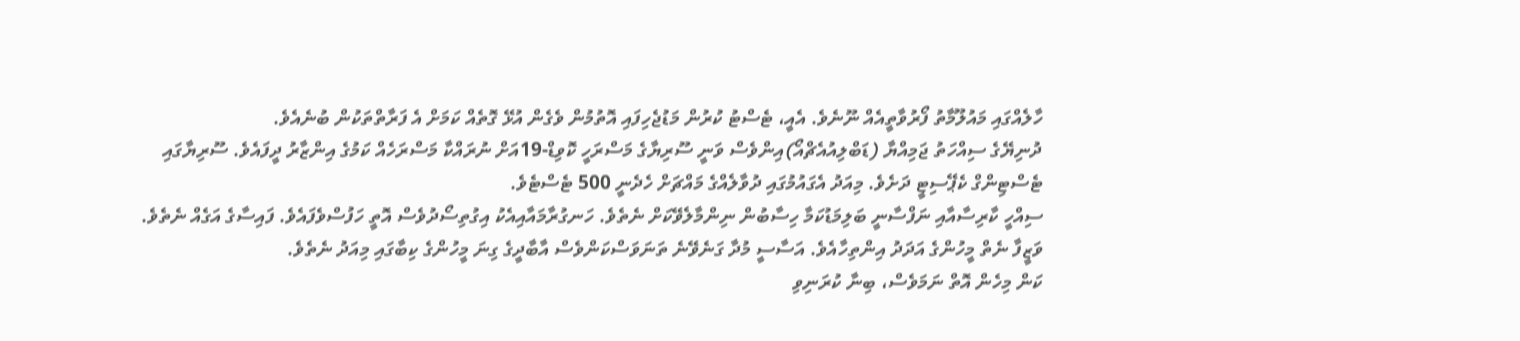ހާލެއްގައި މައުލޫމާތު ފޯރުވާތީއެއް ނޫނެވެ. އެއީ، ޓެސްޓު ކުރުން މަޑުޖެހިފައި އޮތުމުން ވެގެން އުޅޭ ގޮތެއް ކަމަށް އެ ފަރާތްތަކުން ބުނެއެވެ.
ދުނިޔޭގެ ސިއްހަތު ޖަމިއްޔާ (ޑަބްލިއުއެޗްއޯ)އިންވެސް ވަނީ ސޫރިޔާގެ މަސްރަހީ ކޮވިޑް-19އަށް ނުރައްކާ މަސްރަހެއް ކަމުގެ އިންޒާރު ދީފައެވެ. ސޫރިޔާގައި ޓެސްޓިންގް ކެޕޭސިޓީ ދަށެވެ. މިއަދު އެގައުމުގައި ދުވާލެއްގެ މައްޗަށް ހެދެނީ 500 ޓެސްޓެވެ.
ސިއްހީ ކާރިސާއާއި ނަފްސާނީ ބަލިމަޑުކަމާ ހިސާބުން ނިންމާލެވޭކަށް ނެތެވެ. ހަނގުރާމައާއިއެކު އިގުތިސޯދުވެސް އޮތީ ހަފުސްވެފައެވެ. ފައިސާގެ އަގެއް ނެތެވެ. ވަޒީފާ ނެތް މީހުންގެ އަދަދު އިންތިހާއެވެ. އަސާސީ މުދާ ގަނެވޭނެ ތަނަވަސްކަންވެސް އާބާދީގެ ގިނަ މީހުންގެ ކިބާގައި މިއަދު ނެތެވެ.
ކަން މިހެން އޮތް ނަމަވެސް، ބިނާ ކުރަނިވި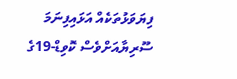ފިޔަވަޅުތަކެއް އަޅައިފިނަމަ ސޫރިޔާއަށްވެސް ކޮވިޑް-19ގެ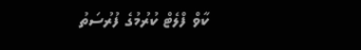ކާވް ފްލެޓް ކުރުމުގެ ފުރުސަތު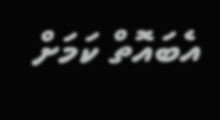އެބައޮތް ކަމަށް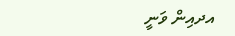އދއިން ވަނީ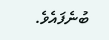ބުނެފައެވެ.